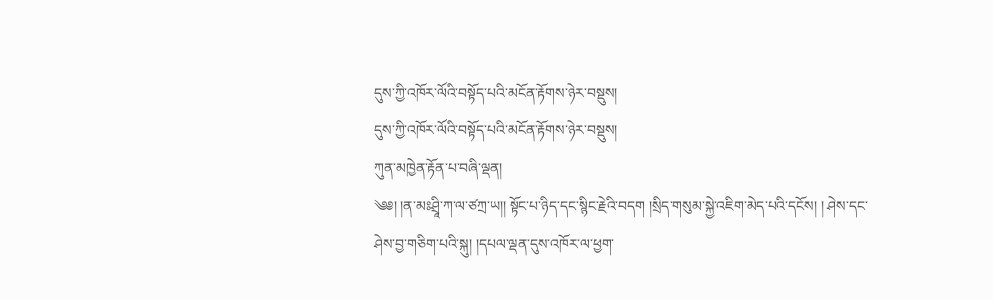དུས་ཀྱི་འཁོར་ལོའི་བསྟོད་པའི་མངོན་རྟོགས་ཉེར་བསྡུས།
དུས་ཀྱི་འཁོར་ལོའི་བསྟོད་པའི་མངོན་རྟོགས་ཉེར་བསྡུས།
ཀུན་མཁྱེན་རྟོན་པ་བཞི་ལྡན།
༄༅། །ན་མཿཤྲཱི་ཀ་ལ་ཙཀྲ་ཡ།། སྟོང་པ་ཉིད་དང་སྙིང་རྗེའི་བདག །སྲིད་གསུམ་སྐྱེ་འཇིག་མེད་པའི་དངོས། ། ཤེས་དང་ཤེས་བྱ་གཅིག་པའི་སྐུ། །དཔལ་ལྡན་དུས་འཁོར་ལ་ཕྱག་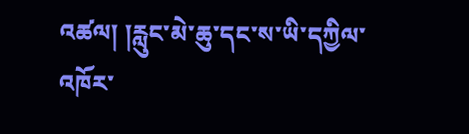འཚལ། །རླུང་མེ་ཆུ་དང་ས་ཡི་དཀྱིལ་འཁོར་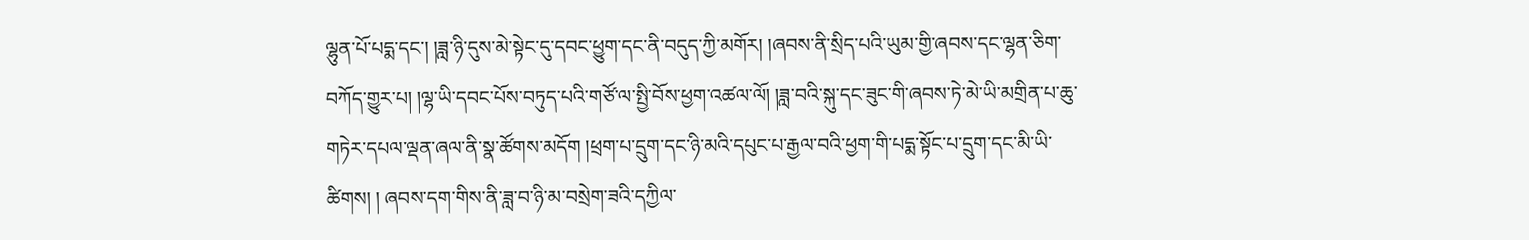ལྷུན་པོ་པདྨ་དང་། །ཟླ་ཉི་དུས་མེ་སྟེང་དུ་དབང་ཕྱུག་དང་ནི་བདུད་ཀྱི་མགོར། །ཞབས་ནི་སྲིད་པའི་ཡུམ་གྱི་ཞབས་དང་ལྷན་ཅིག་བཀོད་གྱུར་པ། །ལྷ་ཡི་དབང་པོས་བཏུད་པའི་གཙོ་ལ་སྤྱི་བོས་ཕྱག་འཚལ་ལོ། །ཟླ་བའི་སྐུ་དང་ཟུང་གི་ཞབས་ཏེ་མེ་ཡི་མགྲིན་པ་ཆུ་གཏེར་དཔལ་ལྡན་ཞལ་ནི་སྣ་ཚོགས་མདོག །ཕྲག་པ་དྲུག་དང་ཉི་མའི་དཔུང་པ་རྒྱལ་བའི་ཕྱག་གི་པདྨ་སྟོང་པ་དྲུག་དང་མི་ཡི་ཚིགས། ། ཞབས་དག་གིས་ནི་ཟླ་བ་ཉི་མ་བསྲེག་ཟའི་དཀྱིལ་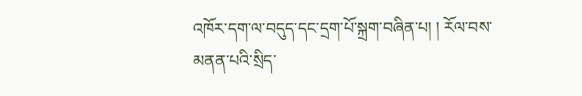འཁོར་དག་ལ་བདུད་དང་དྲག་པོ་སྐྲག་བཞིན་པ། ། རོལ་བས་མནན་པའི་སྲིད་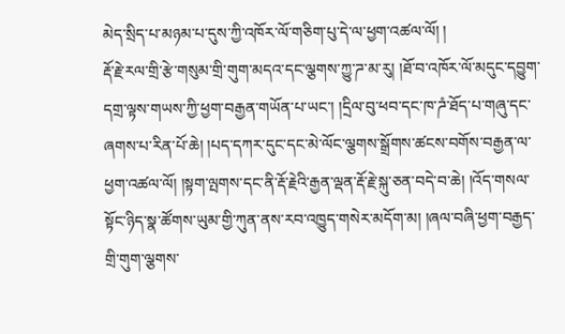མེད་སྲིད་པ་མཉམ་པ་དུས་ཀྱི་འཁོར་ལོ་གཅིག་པུ་དེ་ལ་ཕྱག་འཚལ་ལོ། །
རྡོ་རྗེ་རལ་གྲི་རྩེ་གསུམ་གྲི་གུག་མདའ་དང་ལྕགས་ཀྱུ་ཌ་མ་རུ། །ཐོ་བ་འཁོར་ལོ་མདུང་དབྱུག་དགྲ་ལྟས་གཡས་ཀྱི་ཕྱག་བརྒྱན་གཡོན་པ་ཡང་། །དྲིལ་བུ་ཕབ་དང་ཁ་ཌཾ་ཐོད་པ་གཞུ་དང་ཞགས་པ་རིན་པོ་ཆེ། །པད་དཀར་དུང་དང་མེ་ལོང་ལྕགས་སྒྲོགས་ཚངས་བགོས་བརྒྱན་ལ་ཕྱག་འཚལ་ལོ། །སྟག་ལྤགས་དང་ནི་རྡོ་རྗེའི་རྒྱན་ལྡན་རྡོ་རྗེ་སྐུ་ཅན་བདེ་བ་ཆེ། །འོད་གསལ་སྟོང་ཉིད་སྣ་ཚོགས་ཡུམ་གྱི་ཀུན་ནས་རབ་འཁྱུད་གསེར་མདོག་མ། །ཞལ་བཞི་ཕྱག་བརྒྱད་གྲི་གུག་ལྕགས་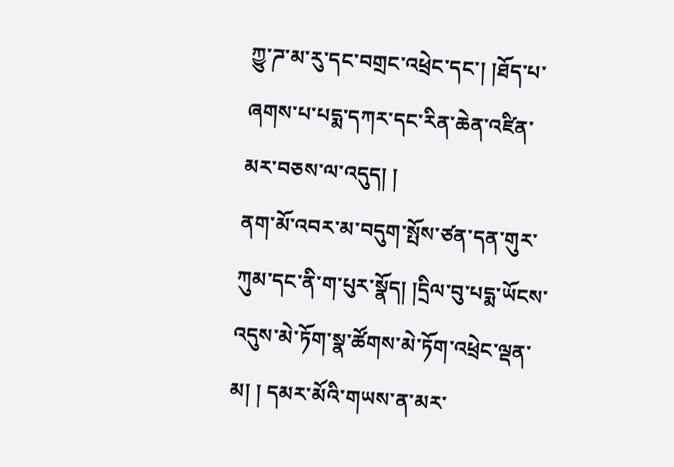ཀྱུ་ཌ་མ་རུ་དང་བགྲང་འཕྲེང་དང་། །ཐོད་པ་ཞགས་པ་པདྨ་དཀར་དང་རིན་ཆེན་འཛིན་མར་བཅས་ལ་འདུད། །
ནག་མོ་འབར་མ་བདུག་སྤོས་ཙན་དན་གུར་ཀུམ་དང་ནི་ག་པུར་སྣོད། །དྲིལ་བུ་པདྨ་ཡོངས་འདུས་མེ་ཏོག་སྣ་ཚོགས་མེ་ཏོག་འཕྲེང་ལྡན་མ། ། དམར་མོའི་གཡས་ན་མར་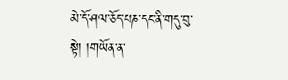མེ་དོ་ཤལ་ཅོད་པཎ་དང་ནི་གདུ་བུ་སྟེ། །གཡོན་ན་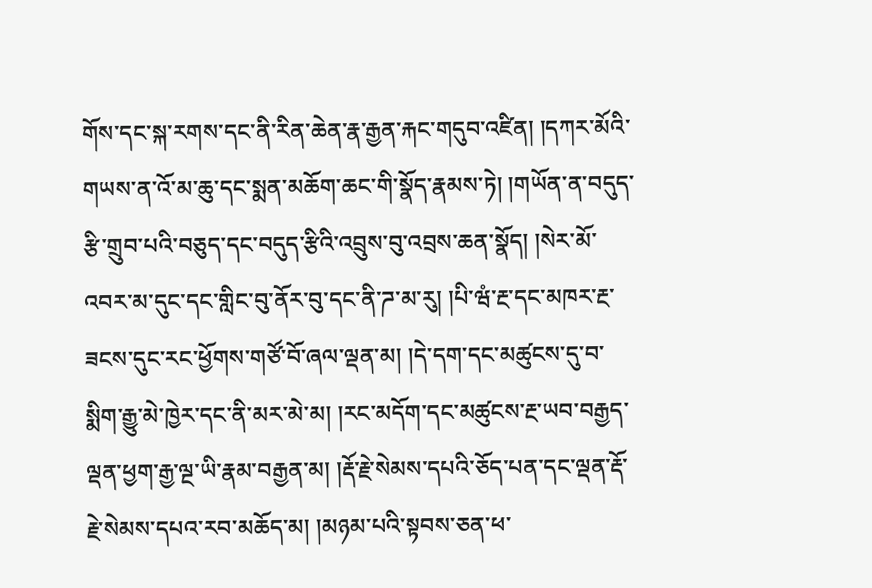གོས་དང་སྐ་རགས་དང་ནི་རིན་ཆེན་རྣ་རྒྱན་རྐང་གདུབ་འཛིན། །དཀར་མོའི་གཡས་ན་འོ་མ་ཆུ་དང་སྨན་མཆོག་ཆང་གི་སྣོད་རྣམས་ཏེ། །གཡོན་ན་བདུད་རྩི་གྲུབ་པའི་བཅུད་དང་བདུད་རྩིའི་འབྲུས་བུ་འབྲས་ཆན་སྣོད། །སེར་མོ་འབར་མ་དུང་དང་གླིང་བུ་ནོར་བུ་དང་ནི་ཌ་མ་རུ། །པི་ཝཾ་རྔ་དང་མཁར་རྔ་ཟངས་དུང་རང་ཕྱོགས་གཙོ་བོ་ཞལ་ལྡན་མ། །དེ་དག་དང་མཚུངས་དུ་བ་སྨིག་རྒྱུ་མེ་ཁྱེར་དང་ནི་མར་མེ་མ། །རང་མདོག་དང་མཚུངས་རྔ་ཡབ་བརྒྱད་ལྡན་ཕྱག་རྒྱ་ལྔ་ཡི་རྣམ་བརྒྱན་མ། །རྡོ་རྗེ་སེམས་དཔའི་ཅོད་པན་དང་ལྡན་རྡོ་རྗེ་སེམས་དཔའ་རབ་མཆོད་མ། །མཉམ་པའི་སྟབས་ཅན་ཕ་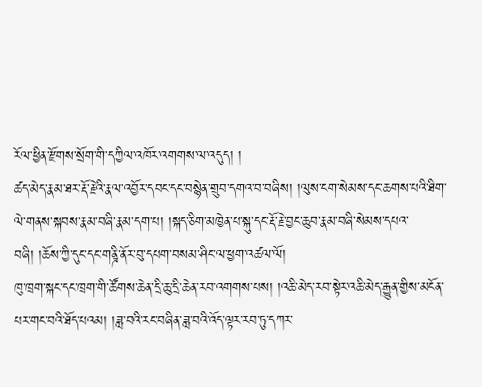རོལ་ཕྱིན་རྫོགས་སྲོག་གི་དཀྱིལ་འཁོར་འགགས་ལ་འདུད། །
ཚད་མེད་རྣམ་ཐར་རྡོ་རྗེའི་རྣལ་འབྱོར་དབང་དང་བསྙེན་གྲུབ་དགའ་བ་བཞིས། །ལུས་ངག་སེམས་དང་ཆགས་པའི་ཐིག་ལེ་གནས་སྐབས་རྣམ་བཞི་རྣམ་དག་པ། །སྐད་ཅིག་མཁྱེན་པ་སྐུ་དང་རྡོ་རྗེ་བྱང་ཆུབ་རྣམ་བཞི་སེམས་དཔའ་བཞི། །ཆོས་ཀྱི་དུང་དང་གནྜི་ནོར་བུ་དཔག་བསམ་ཤིང་ལ་ཕྱག་འཚལ་ལོ།
ཁུ་ཁྲག་སྐང་དང་ཁྲག་གི་ཚོགས་ཆེན་དྲི་ཆུ་དྲི་ཆེན་རབ་འགགས་པས། །འཆི་མེད་རབ་སྟེར་འཆི་མེད་རྒྱུན་གྱིས་མངོན་པར་གང་བའི་ཐོད་པའམ། །ཟླ་བའི་རང་བཞིན་ཟླ་བའི་འོད་ལྟར་རབ་ཏུ་དཀར་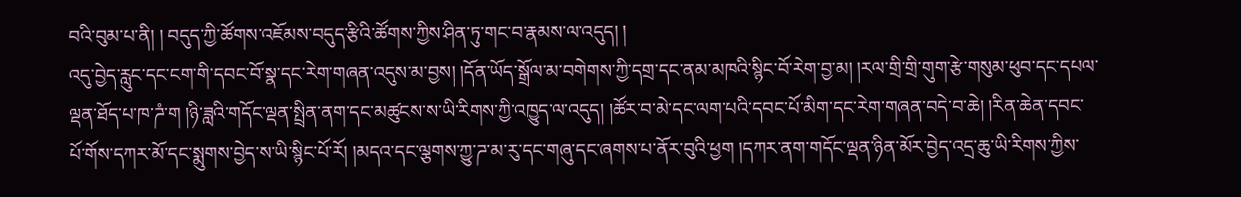བའི་བུམ་པ་ནི། ། བདུད་ཀྱི་ཚོགས་འཇོམས་བདུད་རྩིའི་ཚོགས་ཀྱིས་ཤིན་ཏུ་གང་བ་རྣམས་ལ་འདུད། །
འདུ་བྱེད་རླུང་དང་ངག་གི་དབང་བོ་སྣ་དང་རེག་གཞན་འདུས་མ་བྱས། །དོན་ཡོད་སྒྲོལ་མ་བགེགས་ཀྱི་དགྲ་དང་ནམ་མཁའི་སྙིང་བོ་རེག་བྱ་མ། །རལ་གྲི་གྲི་གུག་རྩེ་གསུམ་ཕུབ་དང་དཔལ་ལྡན་ཐོད་པ་ཁ་ཌཾ་ག །ཉི་ཟླའི་གདོང་ལྡན་སྤྲིན་ནག་དང་མཚུངས་ས་ཡི་རིགས་ཀྱི་འཁྱུད་ལ་འདུད། །ཚོར་བ་མེ་དང་ལག་པའི་དབང་པོ་མིག་དང་རེག་གཞན་བདེ་བ་ཆེ། །རིན་ཆེན་དབང་པོ་གོས་དཀར་མོ་དང་སྨུགས་བྱེད་ས་ཡི་སྙིང་པོ་རོ། །མདའ་དང་ལྕགས་ཀྱུ་ཌ་མ་རུ་དང་གཞུ་དང་ཞགས་པ་ནོར་བུའི་ཕྱག །དཀར་ནག་གདོང་ལྡན་ཉིན་མོར་བྱེད་འདྲ་ཆུ་ཡི་རིགས་ཀྱིས་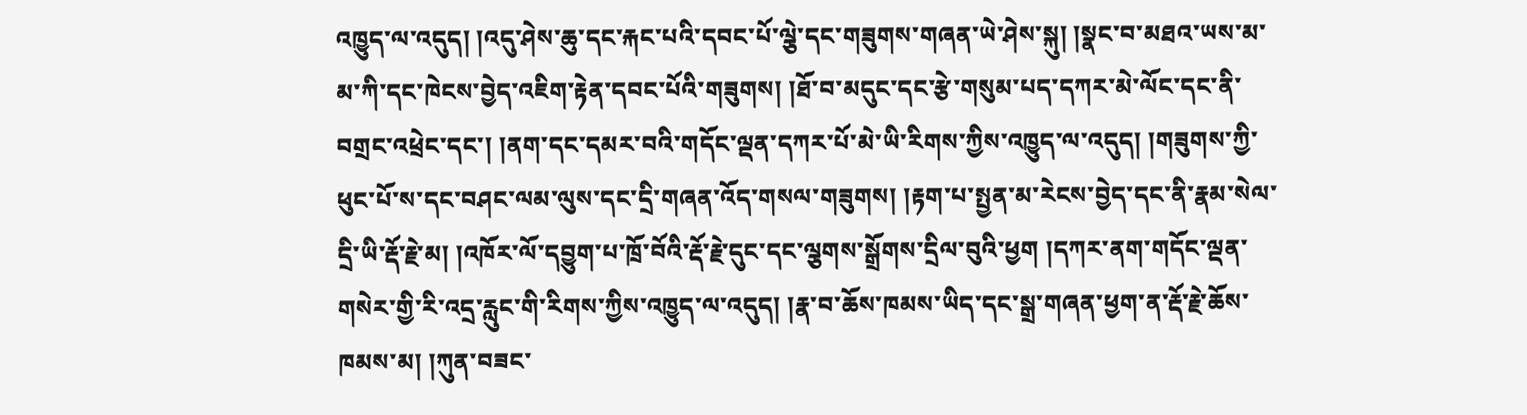འཁྱུད་ལ་འདུད། །འདུ་ཤེས་ཆུ་དང་རྐང་པའི་དབང་པོ་ལྕེ་དང་གཟུགས་གཞན་ཡེ་ཤེས་སྐུ། །སྣང་བ་མཐའ་ཡས་མ་མ་ཀི་དང་ཁེངས་བྱེད་འཇིག་རྟེན་དབང་པོའི་གཟུགས། །ཐོ་བ་མདུང་དང་རྩེ་གསུམ་པད་དཀར་མེ་ལོང་དང་ནི་བགྲང་འཕྲེང་དང་། །ནག་དང་དམར་བའི་གདོང་ལྡན་དཀར་པོ་མེ་ཡི་རིགས་ཀྱིས་འཁྱུད་ལ་འདུད། །གཟུགས་ཀྱི་ཕུང་པོ་ས་དང་བཤང་ལམ་ལུས་དང་དྲི་གཞན་འོད་གསལ་གཟུགས། །རྟག་པ་སྤྱན་མ་རེངས་བྱེད་དང་ནི་རྣམ་སེལ་དྲི་ཡི་རྡོ་རྗེ་མ། །འཁོར་ལོ་དབྱུག་པ་ཁྲོ་བོའི་རྡོ་རྗེ་དུང་དང་ལྕགས་སྒྲོགས་དྲིལ་བུའི་ཕྱག །དཀར་ནག་གདོང་ལྡན་གསེར་གྱི་རི་འདྲ་རླུང་གི་རིགས་ཀྱིས་འཁྱུད་ལ་འདུད། །རྣ་བ་ཆོས་ཁམས་ཡིད་དང་སྒྲ་གཞན་ཕྱག་ན་རྡོ་རྗེ་ཆོས་ཁམས་མ། །ཀུན་བཟང་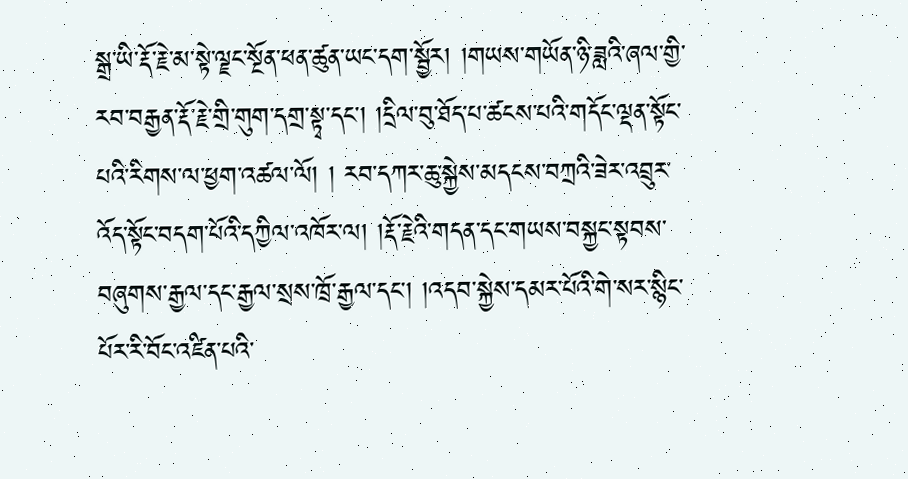སྒྲ་ཡི་རྡོ་རྗེ་མ་སྟེ་ལྗང་སྔོན་ཕན་ཚུན་ཡང་དག་སྦྱོར། །གཡས་གཡོན་ཉི་ཟླའི་ཞལ་གྱི་རབ་བརྒྱན་རྡོ་རྗེ་གྲི་གུག་དགྲ་སྟྭ་དང་། །དྲིལ་བུ་ཐོད་པ་ཚངས་པའི་གདོང་ལྡན་སྟོང་པའི་རིགས་ལ་ཕྱག་འཚལ་ལོ། ། རབ་དཀར་ཆུ་སྐྱེས་མདངས་བཀྲའི་ཟེར་འབྲུར་འོད་སྟོང་བདག་པོའི་དཀྱིལ་འཁོར་ལ། །རྡོ་རྗེའི་གདན་དང་གཡས་བསྐྱང་སྟབས་བཞུགས་རྒྱལ་དང་རྒྱལ་སྲས་ཁྲོ་རྒྱལ་དང་། །འདབ་སྐྱེས་དམར་པོའི་གེ་སར་སྙིང་པོར་རི་བོང་འཛིན་པའི་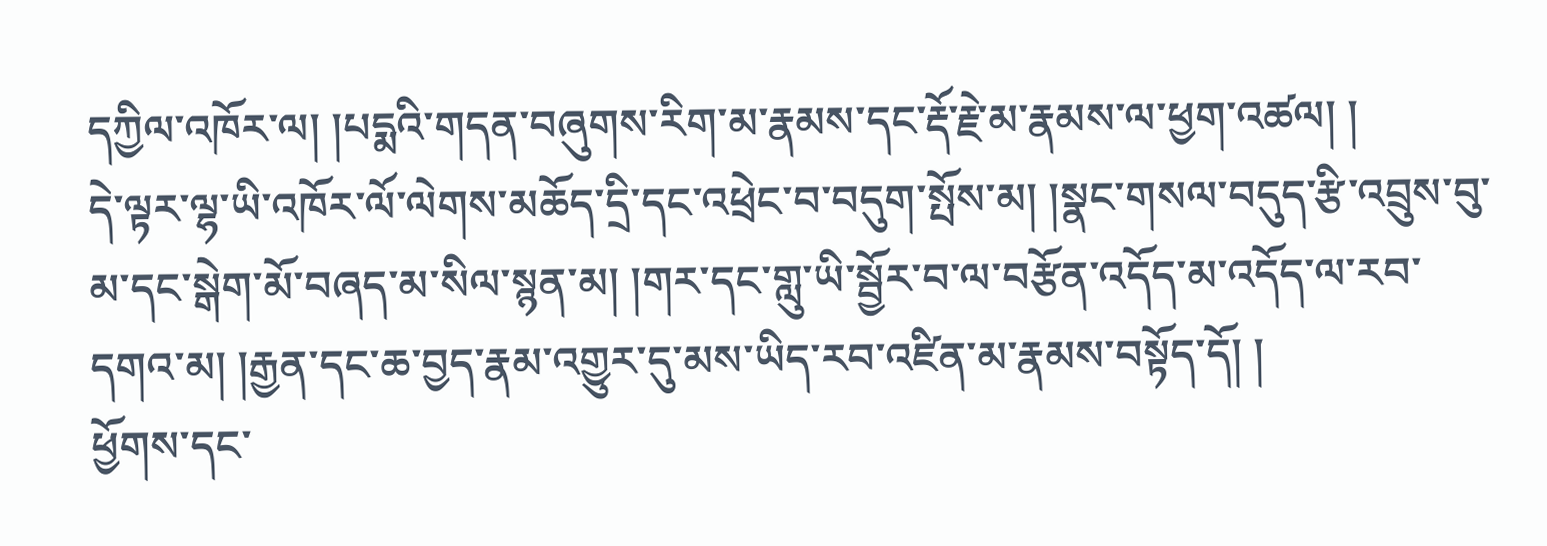དཀྱིལ་འཁོར་ལ། །པདྨའི་གདན་བཞུགས་རིག་མ་རྣམས་དང་རྡོ་རྗེ་མ་རྣམས་ལ་ཕྱག་འཚལ། །
དེ་ལྟར་ལྷ་ཡི་འཁོར་ལོ་ལེགས་མཆོད་དྲི་དང་འཕྲེང་བ་བདུག་སྤོས་མ། །སྣང་གསལ་བདུད་རྩི་འབྲུས་བུ་མ་དང་སྒེག་མོ་བཞད་མ་སིལ་སྙན་མ། །གར་དང་གླུ་ཡི་སྦྱོར་བ་ལ་བརྩོན་འདོད་མ་འདོད་ལ་རབ་དགའ་མ། །རྒྱན་དང་ཆ་བྱད་རྣམ་འགྱུར་དུ་མས་ཡིད་རབ་འཛིན་མ་རྣམས་བསྟོད་དོ། །
ཕྱོགས་དང་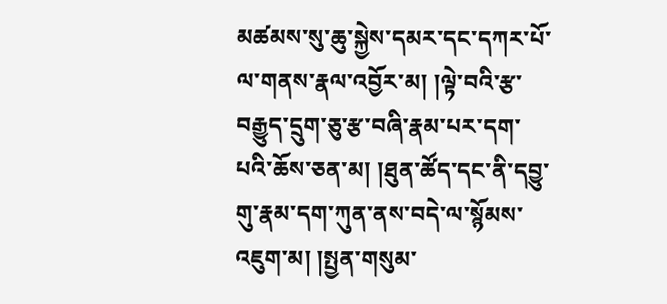མཚམས་སུ་ཆུ་སྐྱེས་དམར་དང་དཀར་པོ་ལ་གནས་རྣལ་འབྱོར་མ། །ལྟེ་བའི་རྩ་བརྒྱུད་དྲུག་ཅུ་རྩ་བཞི་རྣམ་པར་དག་པའི་ཆོས་ཅན་མ། །ཐུན་ཚོད་དང་ནི་དབྱུ་གུ་རྣམ་དག་ཀུན་ནས་བདེ་ལ་སྙོམས་འཇུག་མ། །སྤྱན་གསུམ་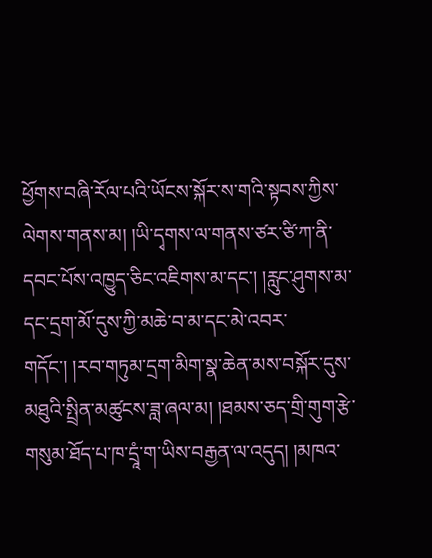ཕྱོགས་བཞི་རོལ་པའི་ཡོངས་སྐོར་ས་གའི་སྟབས་ཀྱིས་ལེགས་གནས་མ། །ཡི་དྭགས་ལ་གནས་ཙར་ཙི་ཀ་ནི་དབང་པོས་འཁྱུད་ཅིང་འཇིགས་མ་དང་། །རླུང་ཤུགས་མ་དང་དྲག་མོ་དུས་ཀྱི་མཆེ་བ་མ་དང་མེ་འབར་གདོང་། །རབ་གཏུམ་དྲག་མིག་སྣ་ཆེན་མས་བསྐོར་དུས་མཐུའི་སྤྲིན་མཚུངས་ཟླ་ཞལ་མ། །ཐམས་ཅད་གྲི་གུག་རྩེ་གསུམ་ཐོད་པ་ཁ་དྲཱཾ་ག་ཡིས་བརྒྱན་ལ་འདུད། །མཁའ་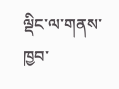ལྡིང་ལ་གནས་ཁྱབ་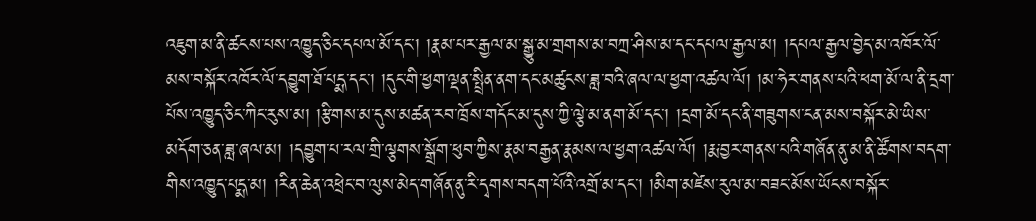འཇུག་མ་ནི་ཚངས་པས་འཁྱུད་ཅིང་དཔལ་མོ་དང་། །རྣམ་པར་རྒྱལ་མ་སྒྱུ་མ་གྲགས་མ་བཀྲ་ཤིས་མ་དང་དཔལ་རྒྱལ་མ། །དཔལ་རྒྱལ་བྱེད་མ་འཁོར་ལོ་མས་བསྐོར་འཁོར་ལོ་དབྱུག་ཐོ་པདྨ་དང་། །དུང་གི་ཕྱག་ལྡན་སྤྲིན་ནག་དང་མཚུངས་ཟླ་བའི་ཞལ་ལ་ཕྱག་འཚལ་ལོ། །མ་ཧེར་གནས་པའི་ཕག་མོ་ལ་ནི་དྲག་པོས་འཁྱུད་ཅིང་ཀིང་རུས་མ། །རྩིགས་མ་དུས་མཚན་རབ་ཁྲོས་གདོང་མ་དུས་ཀྱི་ལྕེ་མ་ནག་མོ་དང་། །དྲག་མོ་དང་ནི་གཟུགས་ངན་མས་བསྐོར་མེ་ཡིས་མདོག་ཅན་ཟླ་ཞལ་མ། །དབྱུག་པ་རལ་གྲི་ལྕགས་སྒྲོག་ཕུབ་ཀྱིས་རྣམ་བརྒྱན་རྣམས་ལ་ཕྱག་འཚལ་ལོ། །རྨ་བྱར་གནས་པའི་གཞོན་ནུ་མ་ནི་ཚོགས་བདག་གིས་འཁྱུད་པདྨ་མ། །རིན་ཆེན་འཕྲེང་བ་ལུས་མེད་གཞོན་ནུ་རི་དྭགས་བདག་པོའི་འགྲོ་མ་དང་། །མིག་མཛེས་རུལ་མ་བཟང་མོས་ཡོངས་བསྐོར་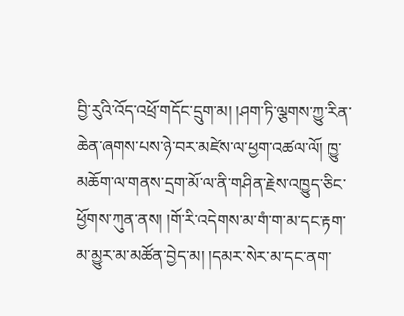བྱི་རུའི་འོད་འཕྲོ་གདོང་དྲུག་མ། །ཤག་ཏི་ལྕགས་ཀྱུ་རིན་ཆེན་ཞགས་པས་ཉེ་བར་མཛེས་ལ་ཕྱག་འཚལ་ལོ། ཁྱུ་མཆོག་ལ་གནས་དྲག་མོ་ལ་ནི་གཤིན་རྗེས་འཁྱུད་ཅིང་ཕྱོགས་ཀུན་ནས། །གོ་རི་འདེགས་མ་གཾ་ག་མ་དང་རྟག་མ་མྱུར་མ་མཚོན་བྱེད་མ། །དམར་སེར་མ་དང་ནག་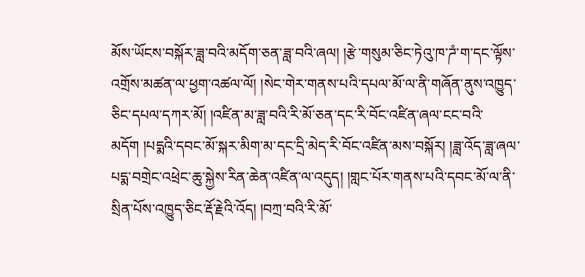མོས་ཡོངས་བསྐོར་ཟླ་བའི་མདོག་ཅན་ཟླ་བའི་ཞལ། །རྩེ་གསུམ་ཅིང་ཏེའུ་ཁ་ཌཾ་ག་དང་ལྟོས་འགྲོས་མཚན་ལ་ཕྱག་འཚལ་ལོ། །སེང་གེར་གནས་པའི་དཔལ་མོ་ལ་ནི་གཞོན་ནུས་འཁྱུད་ཅིང་དཔལ་དཀར་མོ། །འཛིན་མ་ཟླ་བའི་རི་མོ་ཅན་དང་རི་བོང་འཛིན་ཞལ་ངང་བའི་མདོག །པདྨའི་དབང་མོ་སྐར་མིག་མ་དང་དྲི་མེད་རི་བོང་འཛིན་མས་བསྐོར། །ཟླ་འོད་ཟླ་ཞལ་པདྨ་བགྲེང་འཕྲེང་ཆུ་སྐྱེས་རིན་ཆེན་འཛིན་ལ་འདུད། །གླང་པོར་གནས་པའི་དབང་མོ་ལ་ནི་སྲིན་པོས་འཁྱུད་ཅིང་རྡོ་རྗེའི་འོད། །བཀྲ་བའི་རི་མོ་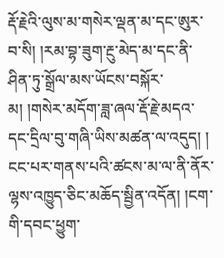རྡོ་རྗེའི་ལུས་མ་གསེར་ལྡན་མ་དང་ཨུར་བ་སི། །རམ་བྷ་ཟུག་རྔུ་མེད་མ་དང་ནི་ཤིན་ཏུ་སྒྲོལ་མས་ཡོངས་བསྐོར་མ། །གསེར་མདོག་ཟླ་ཞལ་རྡོ་རྗེ་མདའ་དང་དྲིལ་བུ་གཞི་ཡིས་མཚན་ལ་འདུད། ། ངང་པར་གནས་པའི་ཚངས་མ་ལ་ནི་ནོར་ལྷས་འཁྱུད་ཅིང་མཆོད་སྦྱིན་འདོན། །ངག་གི་དབང་ཕྱུག་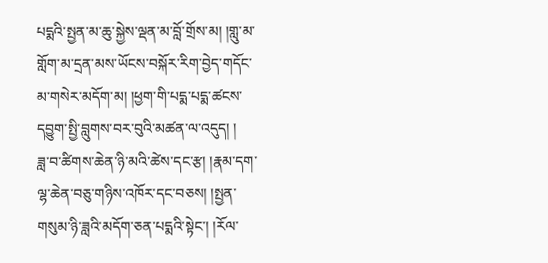པདྨའི་སྤྱན་མ་ཆུ་སྐྱེས་ལྡན་མ་བློ་གྲོས་མ། །གླུ་མ་གློག་མ་དྲན་མས་ཡོངས་བསྐོར་རིག་བྱེད་གདོང་མ་གསེར་མདོག་མ། །ཕྱག་གི་པདྨ་པདྨ་ཚངས་དབྱུག་སྤྱི་བླུགས་བར་བུའི་མཚན་ལ་འདུད། །
ཟླ་བ་ཚིགས་ཆེན་ཉི་མའི་ཚེས་དང་རྩ། །རྣམ་དག་ལྷ་ཆེན་བཅུ་གཉིས་འཁོར་དང་བཅས། །སྤྱན་གསུམ་ཉི་ཟླའི་མདོག་ཅན་པདྨའི་སྟེང་། །རོལ་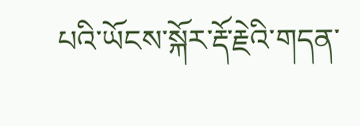པའི་ཡོངས་སྐོར་རྡོ་རྗེའི་གདན་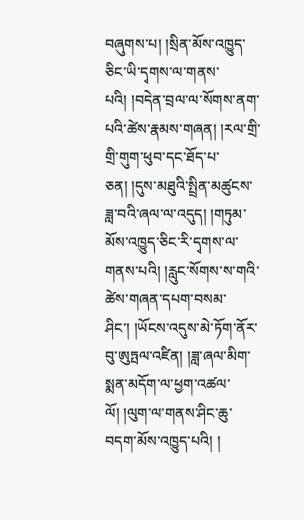བཞུགས་པ། །སྲིན་མོས་འཁྱུད་ཅིང་ཡི་དྭགས་ལ་གནས་པའི། །བདེན་བྲལ་ལ་སོགས་ནག་པའི་ཚེས་རྣམས་གཞན། །རལ་གྲི་གྲི་གུག་ཕུབ་དང་ཐོད་པ་ཅན། །དུས་མཐུའི་སྤྲིན་མཚུངས་ཟླ་བའི་ཞལ་ལ་འདུད། །གཏུམ་མོས་འཁྱུད་ཅིང་རི་དྭགས་ལ་གནས་པའི། །རླུང་སོགས་ས་གའི་ཚེས་གཞན་དཔག་བསམ་ཤིང་། །ཡོངས་འདུས་མེ་ཏོག་ནོར་བུ་ཨུཏྤལ་འཛིན། །ཟླ་ཞལ་མིག་སྨན་མདོག་ལ་ཕྱག་འཚལ་ལོ། །ལུག་ལ་གནས་ཤིང་ཆུ་བདག་མོས་འཁྱུད་པའི། །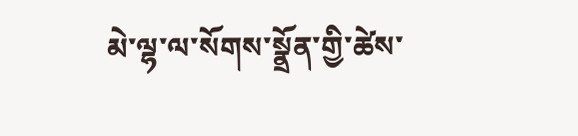མེ་ལྷ་ལ་སོགས་སྣྲོན་གྱི་ཚེས་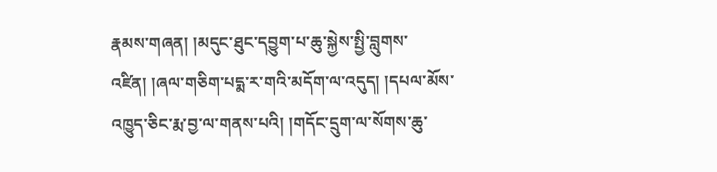རྣམས་གཞན། །མདུང་ཐུང་དབྱུག་པ་ཆུ་སྐྱེས་སྤྱི་བླུགས་འཛིན། །ཞལ་གཅིག་པདྨ་ར་གའི་མདོག་ལ་འདུད། །དཔལ་མོས་འཁྱུད་ཅིང་རྨ་བྱ་ལ་གནས་པའི། །གདོང་དྲུག་ལ་སོགས་ཆུ་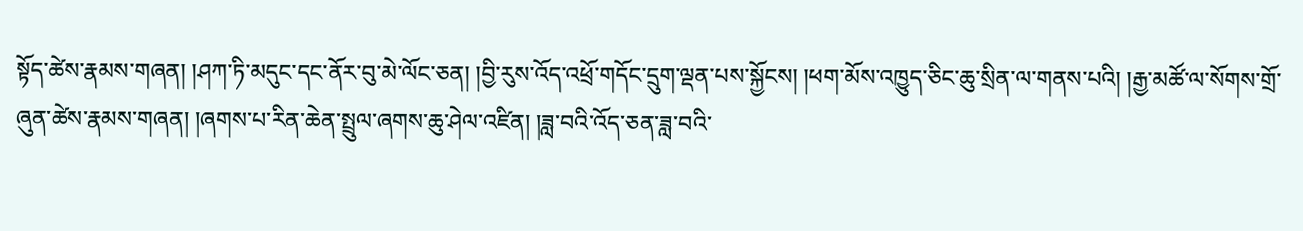སྟོད་ཚེས་རྣམས་གཞན། །ཤཀ་ཏི་མདུང་དང་ནོར་བུ་མེ་ལོང་ཅན། །བྱི་རུས་འོད་འཕྲོ་གདོང་དྲུག་ལྡན་པས་སྐྱོངས། །ཕག་མོས་འཁྱུད་ཅིང་ཆུ་སྲིན་ལ་གནས་པའི། །རྒྱ་མཚོ་ལ་སོགས་གྲོ་ཞུན་ཚེས་རྣམས་གཞན། །ཞགས་པ་རིན་ཆེན་སྤྲུལ་ཞགས་ཆུ་ཤེལ་འཛིན། །ཟླ་བའི་འོད་ཅན་ཟླ་བའི་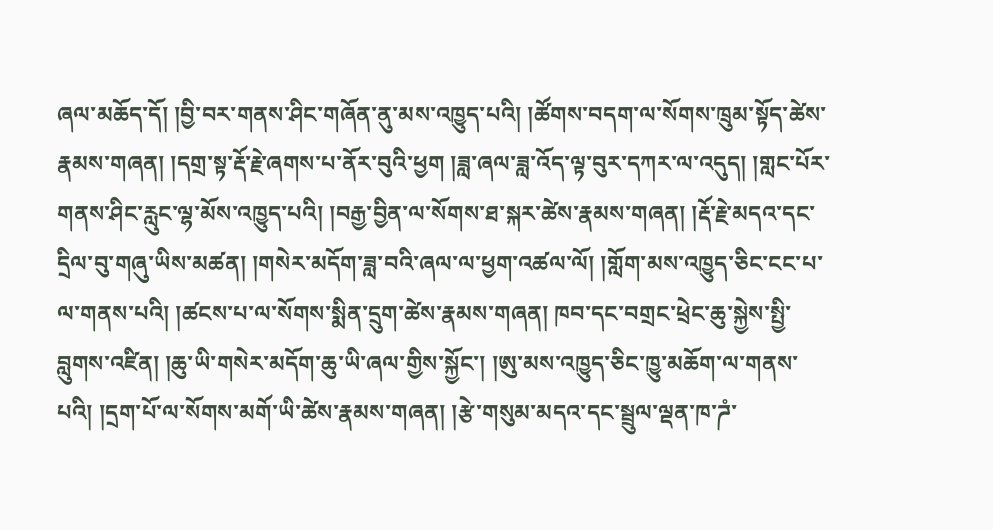ཞལ་མཆོད་དོ། །བྱི་བར་གནས་ཤིང་གཞོན་ནུ་མས་འཁྱུད་པའི། །ཚོགས་བདག་ལ་སོགས་ཁྲུམ་སྟོད་ཚེས་རྣམས་གཞན། །དགྲ་སྟ་རྡོ་རྗེ་ཞགས་པ་ནོར་བུའི་ཕྱག །ཟླ་ཞལ་ཟླ་འོད་ལྟ་བུར་དཀར་ལ་འདུད། །གླང་པོར་གནས་ཤིང་རླུང་ལྷ་མོས་འཁྱུད་པའི། །བརྒྱ་བྱིན་ལ་སོགས་ཐ་སྐར་ཚེས་རྣམས་གཞན། །རྡོ་རྗེ་མདའ་དང་དྲིལ་བུ་གཞུ་ཡིས་མཚན། །གསེར་མདོག་ཟླ་བའི་ཞལ་ལ་ཕྱག་འཚལ་ལོ། །གློག་མས་འཁྱུད་ཅིང་ངང་པ་ལ་གནས་པའི། །ཚངས་པ་ལ་སོགས་སྨིན་དྲུག་ཚེས་རྣམས་གཞན། ཁབ་དང་བགྲང་ཕྲེང་ཆུ་སྐྱེས་སྤྱི་བླུགས་འཛིན། །ཆུ་ཡི་གསེར་མདོག་ཆུ་ཡི་ཞལ་གྱིས་སྐྱོང་། །ཨུ་མས་འཁྱུད་ཅིང་ཁྱུ་མཆོག་ལ་གནས་པའི། །དྲག་པོ་ལ་སོགས་མགོ་ཡི་ཚེས་རྣམས་གཞན། །རྩེ་གསུམ་མདའ་དང་སྦྲུལ་ལྡན་ཁ་ཌཾ་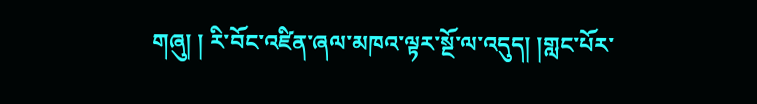གཞུ། ། རི་བོང་འཛིན་ཞལ་མཁའ་ལྟར་སྔོ་ལ་འདུད། །གླང་པོར་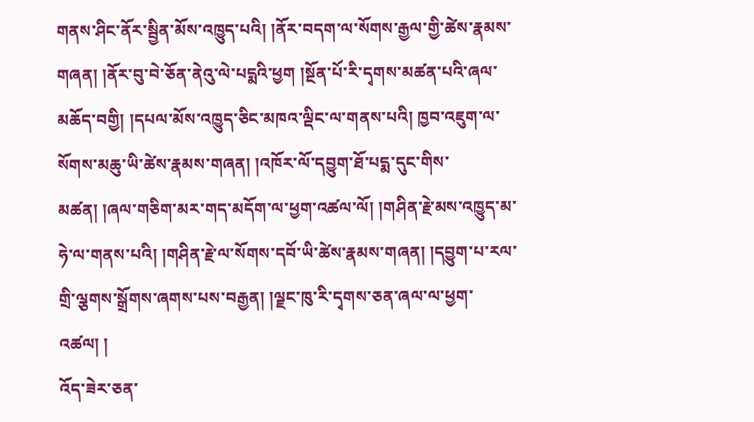གནས་ཤིང་ནོར་སྦྱིན་མོས་འཁྱུད་པའི། །ནོར་བདག་ལ་སོགས་རྒྱལ་གྱི་ཚེས་རྣམས་གཞན། །ནོར་བུ་བེ་ཅོན་ནེའུ་ལེ་པདྨའི་ཕྱག །སྔོན་པོ་རི་དྭགས་མཚན་པའི་ཞལ་མཆོད་བགྱི། །དཔལ་མོས་འཁྱུད་ཅིང་མཁའ་ལྡིང་ལ་གནས་པའི། ཁྱབ་འཇུག་ལ་སོགས་མཆུ་ཡི་ཚེས་རྣམས་གཞན། །འཁོར་ལོ་དབྱུག་ཐོ་པདྨ་དུང་གིས་མཚན། །ཞལ་གཅིག་མར་གད་མདོག་ལ་ཕྱག་འཚལ་ལོ། །གཤིན་རྗེ་མས་འཁྱུད་མ་ཧེ་ལ་གནས་པའི། །གཤིན་རྗེ་ལ་སོགས་དབོ་ཡི་ཚེས་རྣམས་གཞན། །དབྱུག་པ་རལ་གྲི་ལྕགས་སྒྲོགས་ཞགས་པས་བརྒྱན། །ལྗང་ཁུ་རི་དྭགས་ཅན་ཞལ་ལ་ཕྱག་འཚལ། །
འོད་ཟེར་ཅན་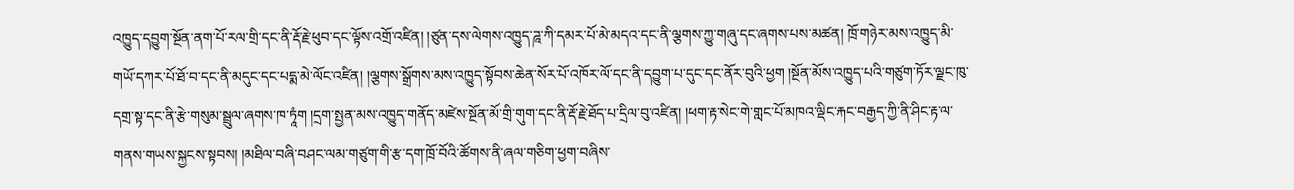འཁྱུད་དབྱུག་སྔོན་ནག་པོ་རལ་གྲི་དང་ནི་རྡོ་རྗེ་ཕུབ་དང་ལྟོས་འགྲོ་འཛིན། །ཙུན་དས་ལེགས་འཁྱུད་ཌཱ་ཀི་དམར་པོ་མེ་མདའ་དང་ནི་ལྕགས་ཀྱུ་གཞུ་དང་ཞགས་པས་མཚན། ཁྲོ་གཉེར་མས་འཁྱུད་མི་གཡོ་དཀར་པོ་ཐོ་བ་དང་ནི་མདུང་དང་པདྨ་མེ་ལོང་འཛིན། །ལྕགས་སྒྲོགས་མས་འཁྱུད་སྟོབས་ཆེན་སོར་པོ་འཁོར་ལོ་དང་ནི་དབྱུག་པ་དུང་དང་ནོར་བུའི་ཕྱག །སྔོན་མོས་འཁྱུད་པའི་གཙུག་ཏོར་ལྗང་ཁུ་དགྲ་སྟ་དང་ནི་རྩེ་གསུམ་སྦྲུལ་ཞགས་ཁ་ཏཱཾག །དྲག་སྤྱན་མས་འཁྱུད་གནོད་མཛེས་སྔོན་མོ་གྲི་གུག་དང་ནི་རྡོ་རྗེ་ཐོད་པ་དྲིལ་བུ་འཛིན། །ཕག་རྟ་སེང་གེ་གླང་པོ་མཁའ་ལྡིང་རྐང་བརྒྱད་ཀྱི་ནི་ཤིང་རྟ་ལ་གནས་གཡས་སྐྱངས་སྟབས། །མཐིལ་བཞི་བཤང་ལམ་གཙུག་གི་རྩ་དག་ཁྲོ་བོའི་ཚོགས་ནི་ཞལ་གཅིག་ཕྱག་བཞིས་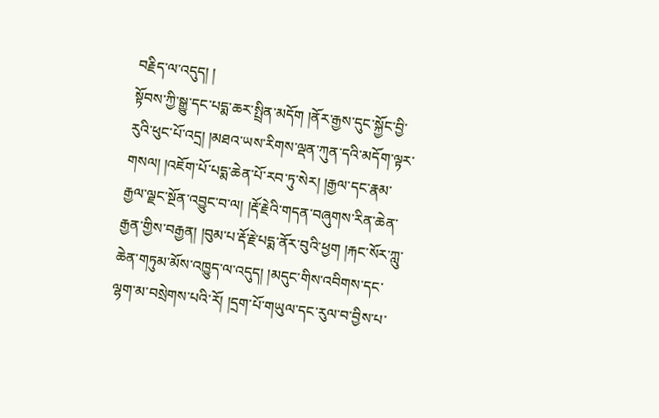བརྗིད་ལ་འདུད། །
སྟོབས་ཀྱི་སྒྱུ་དང་པདྨ་ཆར་སྤྲིན་མདོག །ནོར་རྒྱས་དུང་སྐྱོང་བྱི་རུའི་ཕུང་པོ་འདྲ། །མཐའ་ཡས་རིགས་ལྡན་ཀུན་དའི་མདོག་ལྟར་གསལ། །འཇོག་པོ་པདྨ་ཆེན་པོ་རབ་ཏུ་སེར། །རྒྱལ་དང་རྣམ་རྒྱལ་ལྗང་སྔོན་འབྱུང་བ་ལ། །རྡོ་རྗེའི་གདན་བཞུགས་རིན་ཆེན་རྒྱན་གྱིས་བརྒྱན། །བུམ་པ་རྡོ་རྗེ་པདྨ་ནོར་བུའི་ཕྱག །རྐང་སོར་ཀླུ་ཆེན་གཏུམ་མོས་འཁྱུད་ལ་འདུད། །མདུང་གིས་འབིགས་དང་ལྷག་མ་བསྲེགས་པའི་རོ། །དྲག་པོ་གཡུལ་དང་རུལ་བ་བྱིས་པ་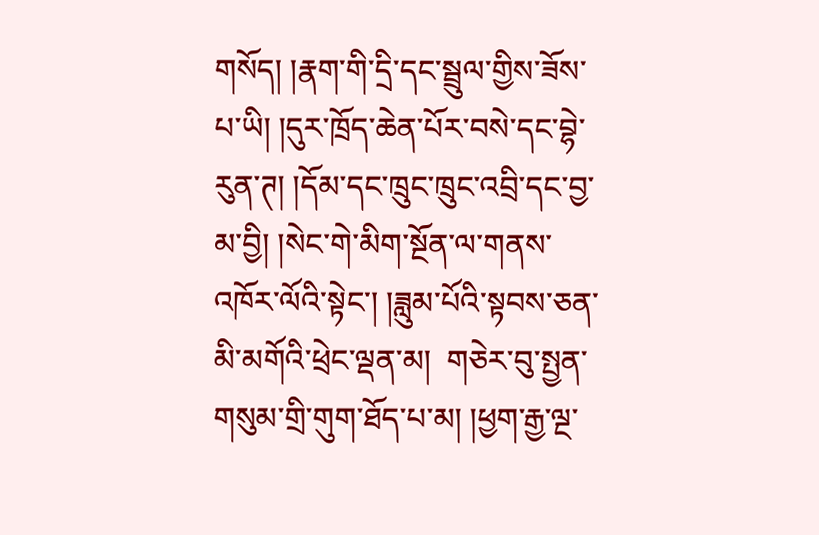གསོད། །རྣག་གི་དྲི་དང་སྦྲུལ་གྱིས་ཟོས་པ་ཡི། །དུར་ཁྲོད་ཆེན་པོར་བསེ་དང་བྷེ་རུན་ཊ། །དོམ་དང་ཁྲུང་ཁྲུང་འབྲི་དང་བྱ་མ་བྱི། །སེང་གེ་མིག་སྔོན་ལ་གནས་འཁོར་ལོའི་སྟེང་། །ཟླུམ་པོའི་སྟབས་ཅན་མི་མགོའི་ཕྲེང་ལྡན་མ།  གཅེར་བུ་སྤྱན་གསུམ་གྲི་གུག་ཐོད་པ་མ། །ཕྱག་རྒྱ་ལྔ་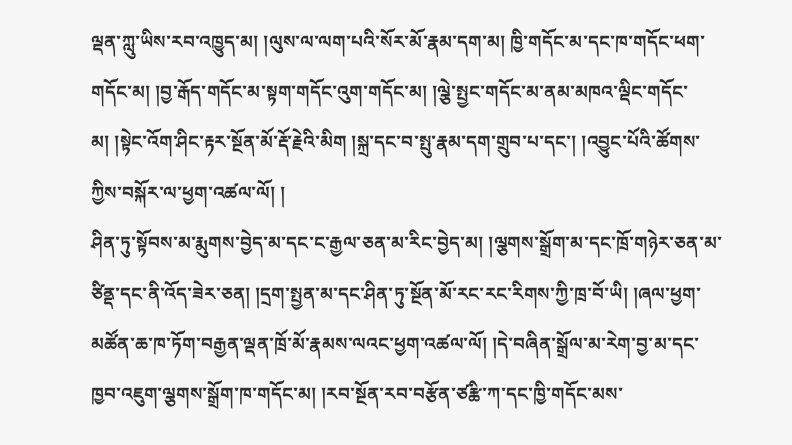ལྡན་ཀླུ་ཡིས་རབ་འཁྱུད་མ། །ལུས་ལ་ལག་པའི་སོར་མོ་རྣམ་དག་མ། ཁྱི་གདོང་མ་དང་ཁ་གདོང་ཕག་གདོང་མ། །བྱ་རྒོད་གདོང་མ་སྟག་གདོང་འུག་གདོང་མ། །ལྕེ་སྤྱང་གདོང་མ་ནམ་མཁའ་ལྡིང་གདོང་མ། །སྟེང་འོག་ཤིང་རྟར་སྔོན་མོ་རྡོ་རྗེའི་མིག །སྐྲ་དང་བ་སྤུ་རྣམ་དག་གྲུབ་པ་དང་། །འབྱུང་པོའི་ཚོགས་ཀྱིས་བསྐོར་ལ་ཕྱག་འཚལ་ལོ། །
ཤིན་ཏུ་སྟོབས་མ་རྨུགས་བྱེད་མ་དང་ང་རྒྱལ་ཅན་མ་རིང་བྱེད་མ། །ལྕགས་སྒྲོག་མ་དང་ཁྲོ་གཉེར་ཅན་མ་ཙིནྡ་དང་ནི་འོད་ཟེར་ཅན། །དྲག་སྤྱན་མ་དང་ཤིན་ཏུ་སྔོན་མོ་རང་རང་རིགས་ཀྱི་ཁྲ་བོ་ཡི། །ཞལ་ཕྱག་མཚོན་ཆ་ཁ་ཏོག་བརྒྱན་ལྡན་ཁྲོ་མོ་རྣམས་ལའང་ཕྱག་འཚལ་ལོ། །དེ་བཞིན་སྒྲོལ་མ་རེག་བྱ་མ་དང་ཁྱབ་འཇུག་ལྕགས་སྒྲོག་ཁ་གདོང་མ། །རབ་སྔོན་རབ་བརྩོན་ཙརྪི་ཀ་དང་ཁྱི་གདོང་མས་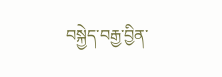བསྐྱེད་བརྒྱ་བྱིན་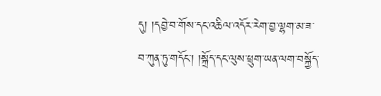དུ། །དབྱེ་བ་གོས་དང་འཆིལ་འདོར་རེག་བྱ་ལྷག་མ་ཟ་བ་ཀུན་ཏུ་གདོང་། །སྐྲོད་དང་ལུས་ཕྲུག་ཡན་ལག་བསྐྱོད་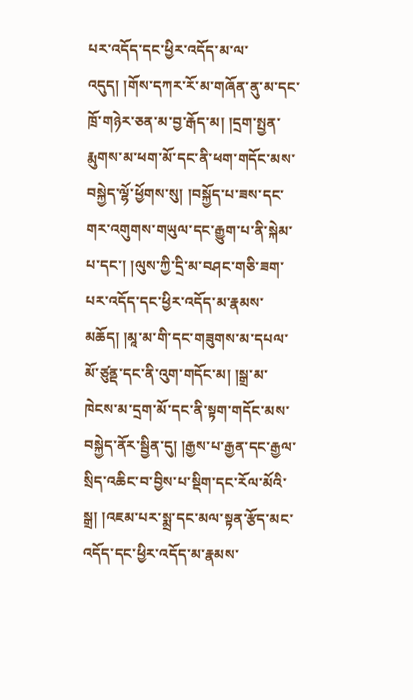པར་འདོད་དང་ཕྱིར་འདོད་མ་ལ་འདུད། །གོས་དཀར་རོ་མ་གཞོན་ནུ་མ་དང་ཁྲོ་གཉེར་ཅན་མ་བྱ་རྒོད་མ། །དྲག་སྤྱན་རྨུགས་མ་ཕག་མོ་དང་ནི་ཕག་གདོང་མས་བསྐྱེད་ལྷོ་ཕྱོགས་སུ། །བསྐྱོད་པ་ཟས་དང་གར་འགུགས་གཡུལ་དང་རྒྱུག་པ་ནི་སྐེམ་པ་དང་། །ལུས་ཀྱི་དྲི་མ་བཤང་གཅི་ཟག་པར་འདོད་དང་ཕྱིར་འདོད་མ་རྣམས་མཆོད། །མཱ་མ་གི་དང་གཟུགས་མ་དཔལ་མོ་ཙུནྡ་དང་ནི་འུག་གདོང་མ། །སྒྲ་མ་ཁེངས་མ་དྲག་མོ་དང་ནི་སྟག་གདོང་མས་བསྐྱེད་ནོར་སྦྱིན་དུ། །རྒྱས་པ་རྒྱན་དང་རྒྱལ་སྲིད་འཆིང་བ་བྱིས་པ་སྡིག་དང་རོལ་མོའི་སྒྲ། །འཇམ་པར་སྨྲ་དང་མལ་སྟན་རྩོད་མང་འདོད་དང་ཕྱིར་འདོད་མ་རྣམས་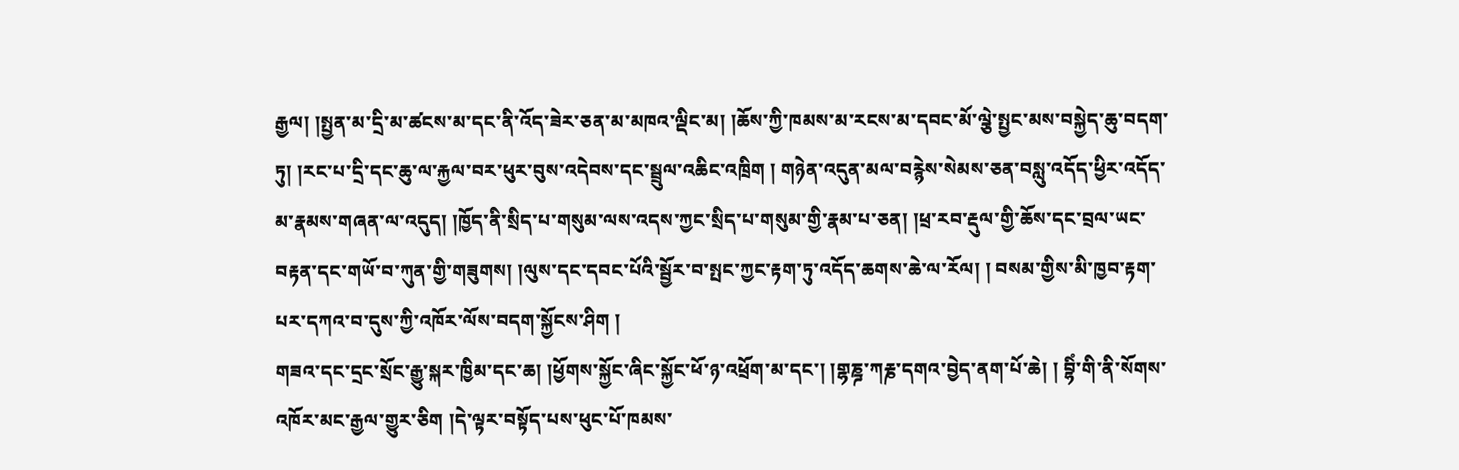རྒྱལ། །སྤྱན་མ་དྲི་མ་ཚངས་མ་དང་ནི་འོད་ཟེར་ཅན་མ་མཁའ་ལྡིང་མ། །ཆོས་ཀྱི་ཁམས་མ་རངས་མ་དབང་མོ་ལྕེ་སྤྱང་མས་བསྐྱེད་ཆུ་བདག་ཏུ། །རང་པ་དྲི་དང་ཆུ་ལ་རྐྱལ་བར་ཕུར་བུས་འདེབས་དང་སྦྲུལ་འཆིང་འཁྲིག ། གཉེན་འདུན་མལ་བརྙེས་སེམས་ཅན་བསླུ་འདོད་ཕྱིར་འདོད་མ་རྣམས་གཞན་ལ་འདུད། །ཁྱོད་ནི་སྲིད་པ་གསུམ་ལས་འདས་ཀྱང་སྲིད་པ་གསུམ་གྱི་རྣམ་པ་ཅན། །ཕྲ་རབ་རྡུལ་གྱི་ཆོས་དང་བྲལ་ཡང་བརྟན་དང་གཡོ་བ་ཀུན་གྱི་གཟུགས། །ལུས་དང་དབང་པོའི་སྦྱོར་བ་སྤང་ཀྱང་རྟག་ཏུ་འདོད་ཆགས་ཆེ་ལ་རོལ། ། བསམ་གྱིས་མི་ཁྱབ་རྟག་པར་དཀའ་བ་དུས་ཀྱི་འཁོར་ལོས་བདག་སྐྱོངས་ཤིག །
གཟའ་དང་དྲང་སྲོང་རྒྱུ་སྐར་ཁྱིམ་དང་ཆ། །ཕྱོགས་སྐྱོང་ཞིང་སྐྱོང་ཕོ་ཉ་འཕྲོག་མ་དང་། །གྷཎྜ་ཀརྞ་དགའ་བྱེད་ནག་པོ་ཆེ། ། བྷིཾ་གི་ནི་སོགས་འཁོར་མང་རྒྱལ་གྱུར་ཅིག །དེ་ལྟར་བསྟོད་པས་ཕུང་པོ་ཁམས་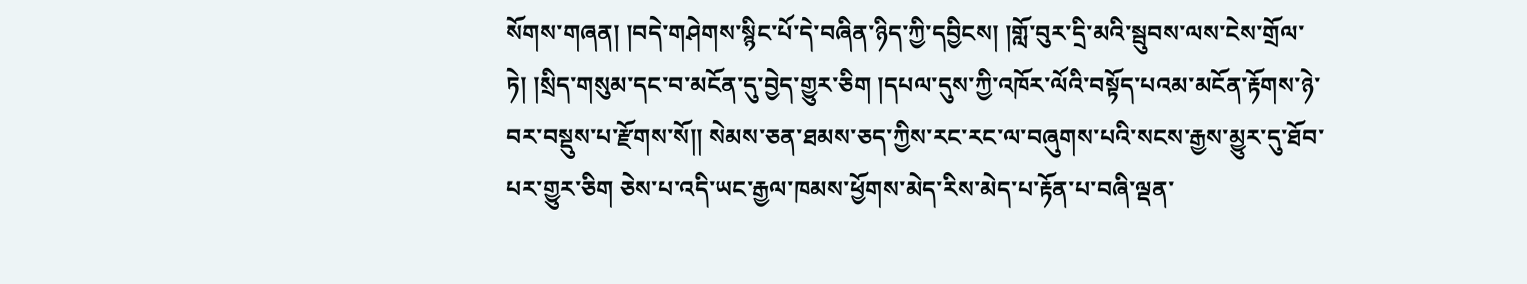སོགས་གཞན། །བདེ་གཤེགས་སྙིང་པོ་དེ་བཞིན་ཉིད་ཀྱི་དབྱིངས། །གློ་བུར་དྲི་མའི་སྦུབས་ལས་ངེས་གྲོལ་ཏེ། །སྲིད་གསུམ་དང་བ་མངོན་དུ་བྱེད་གྱུར་ཅིག །དཔལ་དུས་ཀྱི་འཁོར་ལོའི་བསྟོད་པའམ་མངོན་རྟོགས་ཉེ་བར་བསྡུས་པ་རྫོགས་སོ།། སེམས་ཅན་ཐམས་ཅད་ཀྱིས་རང་རང་ལ་བཞུགས་པའི་སངས་རྒྱས་མྱུར་དུ་ཐོབ་པར་གྱུར་ཅིག ཅེས་པ་འདི་ཡང་རྒྱལ་ཁམས་ཕྱོགས་མེད་རིས་མེད་པ་རྟོན་པ་བཞི་ལྡན་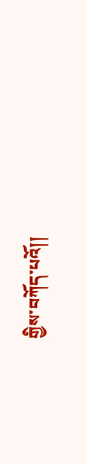གྱིས་བཀོད་པའོ།།